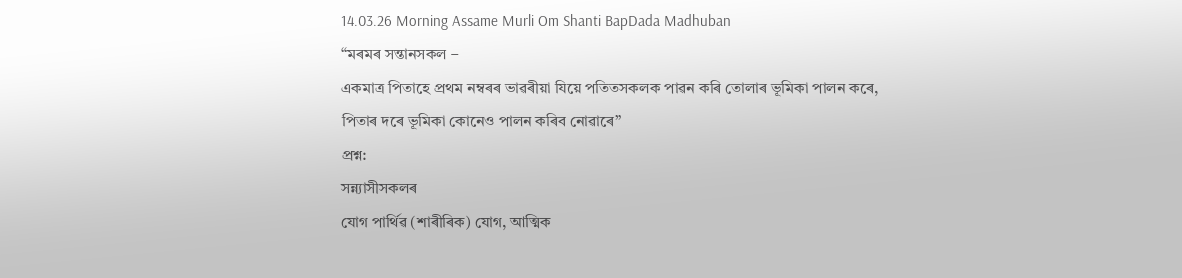14.03.26 Morning Assame Murli Om Shanti BapDada Madhuban
“মৰমৰ সন্তানসকল –
একমাত্ৰ পিতাহে প্ৰথম নম্বৰৰ ভাৱৰীয়া যিয়ে পতিতসকলক পাৱন কৰি তোলাৰ ভূমিকা পালন কৰে,
পিতাৰ দৰে ভূমিকা কোনেও পালন কৰিব নোৱাৰে”
প্ৰশ্ন:
সন্ন্যাসীসকলৰ
যোগ পাৰ্থিৱ (শাৰীৰিক) যোগ, আত্মিক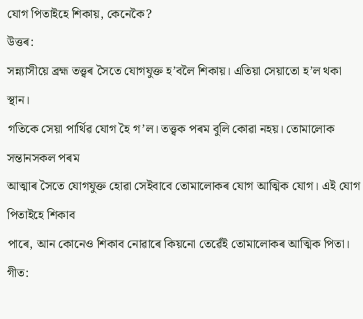যোগ পিতাইহে শিকায়, কেনেকৈ?
উত্তৰ:
সন্ন্যাসীয়ে ব্ৰহ্ম তত্ত্বৰ সৈতে যোগযুক্ত হ’বলৈ শিকায়। এতিয়া সেয়াতো হ’ল থকা স্থান।
গতিকে সেয়া পাৰ্থিৱ যোগ হৈ গ’ল। তত্ত্বক পৰম বুলি কোৱা নহয়। তোমালোক সন্তানসকল পৰম
আত্মাৰ সৈতে যোগযুক্ত হোৱা সেইবাবে তোমালোকৰ যোগ আত্মিক যোগ। এই যোগ পিতাইহে শিকাব
পাৰে, আন কোনেও শিকাব নোৱাৰে কিয়নো তেৱেঁই তোমালোকৰ আত্মিক পিতা।
গীত: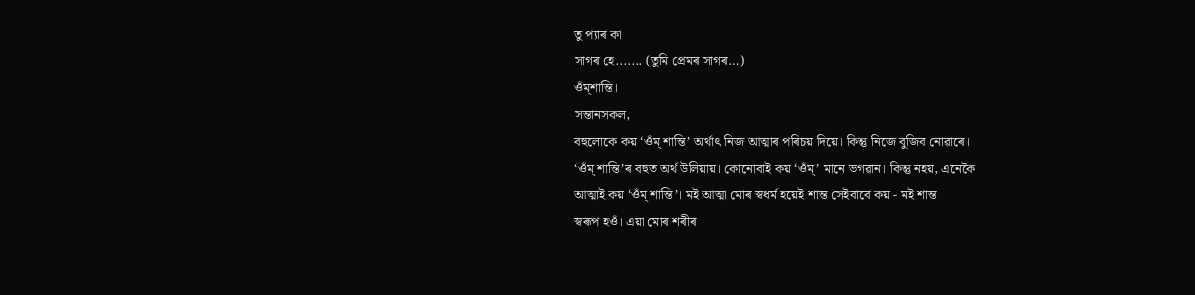তু প্যাৰ কা
সাগৰ হে....... (তুমি প্ৰেমৰ সাগৰ…)
ওঁম্শান্তি।
সন্তানসকল,
বহুলোকে কয় ‘ওঁম্ শান্তি’ অৰ্থাৎ নিজ আত্মাৰ পৰিচয় দিয়ে। কিন্তু নিজে বুজিব নোৱাৰে।
‘ওঁম্ শান্তি’ৰ বহুত অৰ্থ উলিয়ায়। কোনোবাই কয় ‘ওঁম্’ মানে ভগৱান। কিন্তু নহয়, এনেকৈ
আত্মাই কয় ‘ওঁম্ শান্তি’। মই আত্মা মোৰ স্বধৰ্ম হয়েই শান্ত সেইবাবে কয় - মই শান্ত
স্বৰূপ হওঁ। এয়া মোৰ শৰীৰ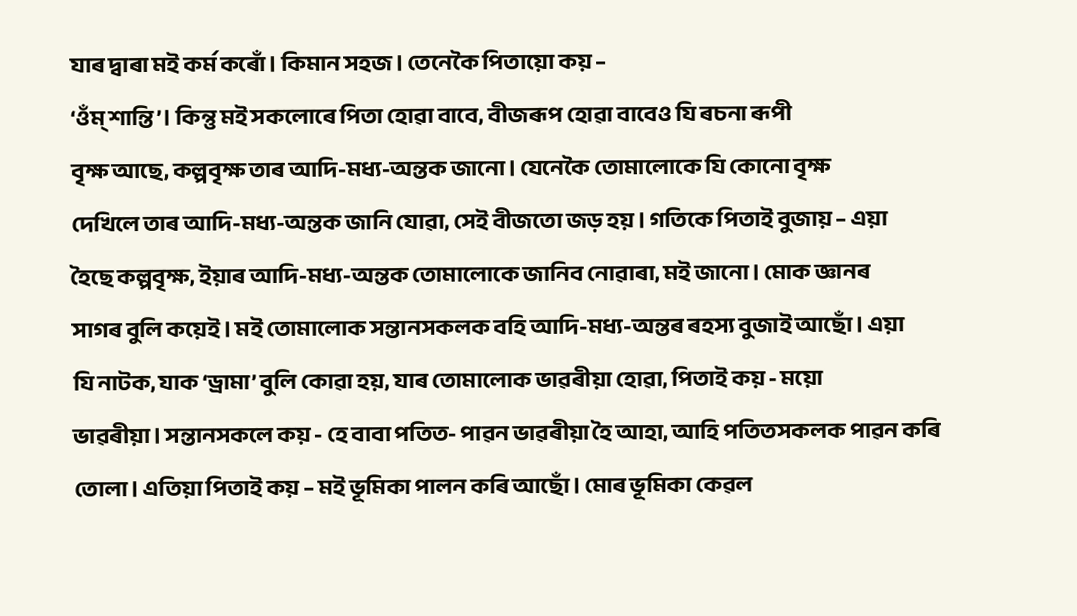যাৰ দ্বাৰা মই কৰ্ম কৰোঁ। কিমান সহজ। তেনেকৈ পিতায়ো কয় –
‘ওঁম্ শান্তি’। কিন্তু মই সকলোৰে পিতা হোৱা বাবে, বীজৰূপ হোৱা বাবেও যি ৰচনা ৰূপী
বৃক্ষ আছে, কল্পবৃক্ষ তাৰ আদি-মধ্য-অন্তক জানো। যেনেকৈ তোমালোকে যি কোনো বৃক্ষ
দেখিলে তাৰ আদি-মধ্য-অন্তক জানি যোৱা, সেই বীজতো জড় হয়। গতিকে পিতাই বুজায় – এয়া
হৈছে কল্পবৃক্ষ, ইয়াৰ আদি-মধ্য-অন্তক তোমালোকে জানিব নোৱাৰা, মই জানো। মোক জ্ঞানৰ
সাগৰ বুলি কয়েই। মই তোমালোক সন্তানসকলক বহি আদি-মধ্য-অন্তৰ ৰহস্য বুজাই আছোঁ। এয়া
যি নাটক, যাক ‘ড্ৰামা’ বুলি কোৱা হয়, যাৰ তোমালোক ভাৱৰীয়া হোৱা, পিতাই কয় - ময়ো
ভাৱৰীয়া। সন্তানসকলে কয় - হে বাবা পতিত- পাৱন ভাৱৰীয়া হৈ আহা, আহি পতিতসকলক পাৱন কৰি
তোলা। এতিয়া পিতাই কয় – মই ভূমিকা পালন কৰি আছোঁ। মোৰ ভূমিকা কেৱল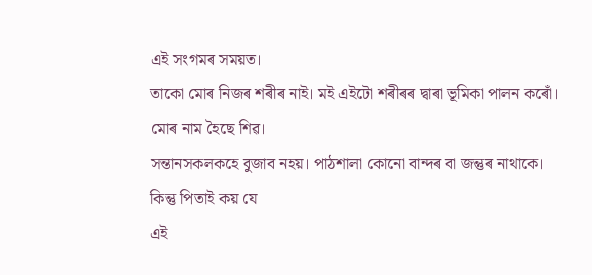এই সংগমৰ সময়ত।
তাকো মোৰ নিজৰ শৰীৰ নাই। মই এইটো শৰীৰৰ দ্বাৰা ভূমিকা পালন কৰোঁ। মোৰ নাম হৈছে শিৱ।
সন্তানসকলকহে বুজাব নহয়। পাঠশালা কোনো বান্দৰ বা জন্তুৰ নাথাকে। কিন্তু পিতাই কয় যে
এই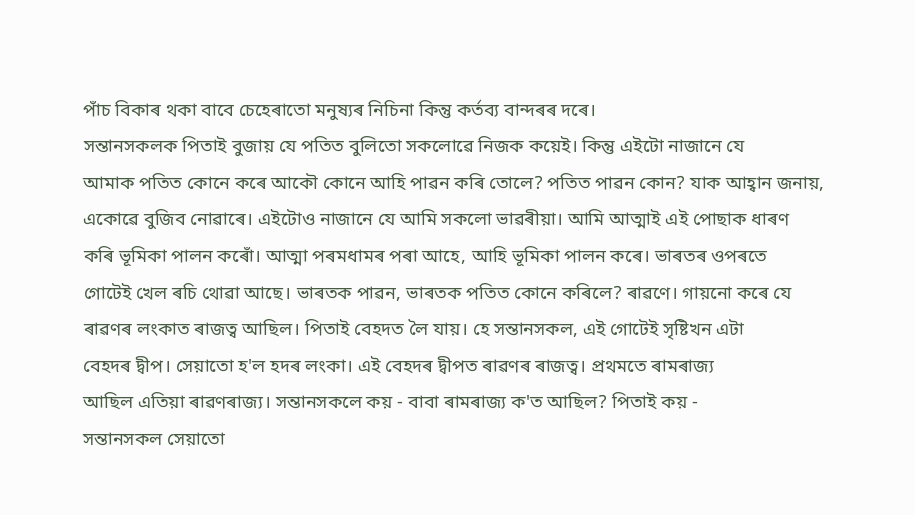পাঁচ বিকাৰ থকা বাবে চেহেৰাতো মনুষ্যৰ নিচিনা কিন্তু কৰ্তব্য বান্দৰৰ দৰে।
সন্তানসকলক পিতাই বুজায় যে পতিত বুলিতো সকলোৱে নিজক কয়েই। কিন্তু এইটো নাজানে যে
আমাক পতিত কোনে কৰে আকৌ কোনে আহি পাৱন কৰি তোলে? পতিত পাৱন কোন? যাক আহ্বান জনায়,
একোৱে বুজিব নোৱাৰে। এইটোও নাজানে যে আমি সকলো ভাৱৰীয়া। আমি আত্মাই এই পোছাক ধাৰণ
কৰি ভূমিকা পালন কৰোঁ। আত্মা পৰমধামৰ পৰা আহে, আহি ভূমিকা পালন কৰে। ভাৰতৰ ওপৰতে
গোটেই খেল ৰচি থোৱা আছে। ভাৰতক পাৱন, ভাৰতক পতিত কোনে কৰিলে? ৰাৱণে। গায়নো কৰে যে
ৰাৱণৰ লংকাত ৰাজত্ব আছিল। পিতাই বেহদত লৈ যায়। হে সন্তানসকল, এই গোটেই সৃষ্টিখন এটা
বেহদৰ দ্বীপ। সেয়াতো হ'ল হদৰ লংকা। এই বেহদৰ দ্বীপত ৰাৱণৰ ৰাজত্ব। প্ৰথমতে ৰামৰাজ্য
আছিল এতিয়া ৰাৱণৰাজ্য। সন্তানসকলে কয় - বাবা ৰামৰাজ্য ক'ত আছিল? পিতাই কয় -
সন্তানসকল সেয়াতো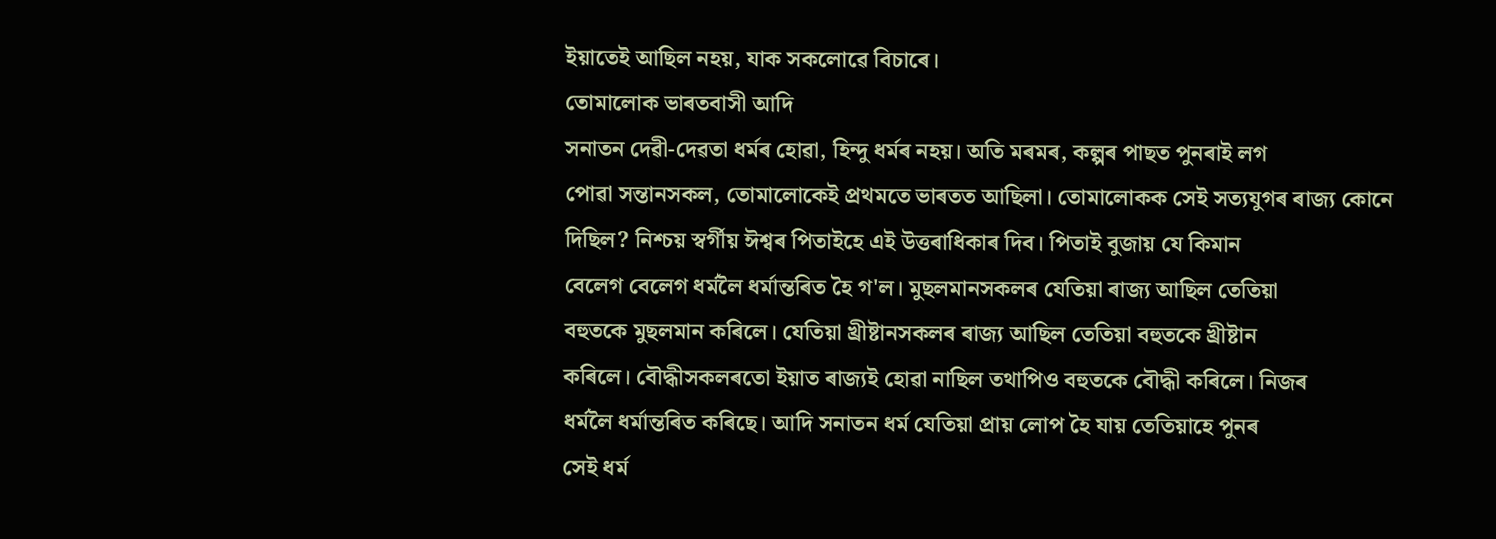ইয়াতেই আছিল নহয়, যাক সকলোৱে বিচাৰে।
তোমালোক ভাৰতবাসী আদি
সনাতন দেৱী-দেৱতা ধৰ্মৰ হোৱা, হিন্দু ধৰ্মৰ নহয়। অতি মৰমৰ, কল্পৰ পাছত পুনৰাই লগ
পোৱা সন্তানসকল, তোমালোকেই প্ৰথমতে ভাৰতত আছিলা। তোমালোকক সেই সত্যযুগৰ ৰাজ্য কোনে
দিছিল? নিশ্চয় স্বৰ্গীয় ঈশ্বৰ পিতাইহে এই উত্তৰাধিকাৰ দিব। পিতাই বুজায় যে কিমান
বেলেগ বেলেগ ধৰ্মলৈ ধৰ্মান্তৰিত হৈ গ'ল। মুছলমানসকলৰ যেতিয়া ৰাজ্য আছিল তেতিয়া
বহুতকে মুছলমান কৰিলে। যেতিয়া খ্ৰীষ্টানসকলৰ ৰাজ্য আছিল তেতিয়া বহুতকে খ্ৰীষ্টান
কৰিলে। বৌদ্ধীসকলৰতো ইয়াত ৰাজ্যই হোৱা নাছিল তথাপিও বহুতকে বৌদ্ধী কৰিলে। নিজৰ
ধৰ্মলৈ ধৰ্মান্তৰিত কৰিছে। আদি সনাতন ধৰ্ম যেতিয়া প্ৰায় লোপ হৈ যায় তেতিয়াহে পুনৰ
সেই ধৰ্ম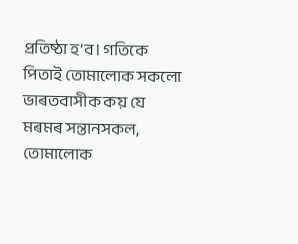প্ৰতিষ্ঠা হ’ব। গতিকে পিতাই তোমালোক সকলো ভাৰতবাসীক কয় যে মৰমৰ সন্তানসকল,
তোমালোক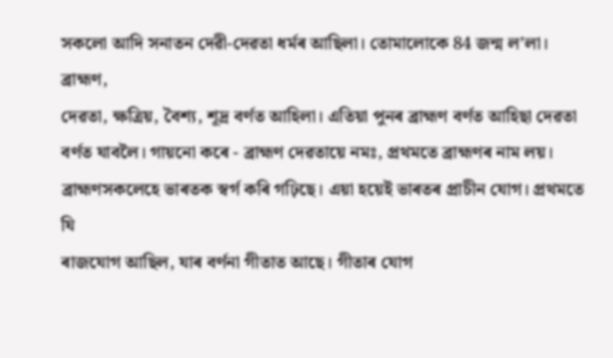সকলো আদি সনাতন দেৱী-দেৱতা ধৰ্মৰ আছিলা। তোমালোকে 84 জন্ম ল’লা। ব্ৰাহ্মণ,
দেৱতা, ক্ষত্ৰিয়, বৈশ্য, শূদ্ৰ বৰ্ণত আহিলা। এতিয়া পুনৰ ব্ৰাহ্মণ বৰ্ণত আহিছা দেৱতা
বৰ্ণত যাবলৈ। গায়নো কৰে - ব্ৰাহ্মণ দেৱতায়ে নমঃ, প্ৰথমতে ব্ৰাহ্মণৰ নাম লয়।
ব্ৰাহ্মণসকলেহে ভাৰতক স্বৰ্গ কৰি গঢ়িছে। এয়া হয়েই ভাৰতৰ প্ৰাচীন যোগ। প্ৰথমতে যি
ৰাজযোগ আছিল, যাৰ বৰ্ণনা গীতাত আছে। গীতাৰ যোগ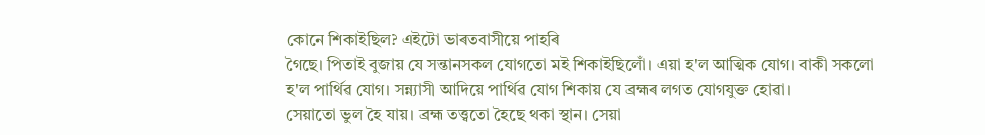কোনে শিকাইছিল? এইটো ভাৰতবাসীয়ে পাহৰি
গৈছে। পিতাই বুজায় যে সন্তানসকল যোগতো মই শিকাইছিলোঁ। এয়া হ'ল আত্মিক যোগ। বাকী সকলো
হ'ল পাৰ্থিৱ যোগ। সন্ন্যাসী আদিয়ে পাৰ্থিৱ যোগ শিকায় যে ব্ৰহ্মৰ লগত যোগযুক্ত হোৱা।
সেয়াতো ভুল হৈ যায়। ব্ৰহ্ম তত্ত্বতো হৈছে থকা স্থান। সেয়া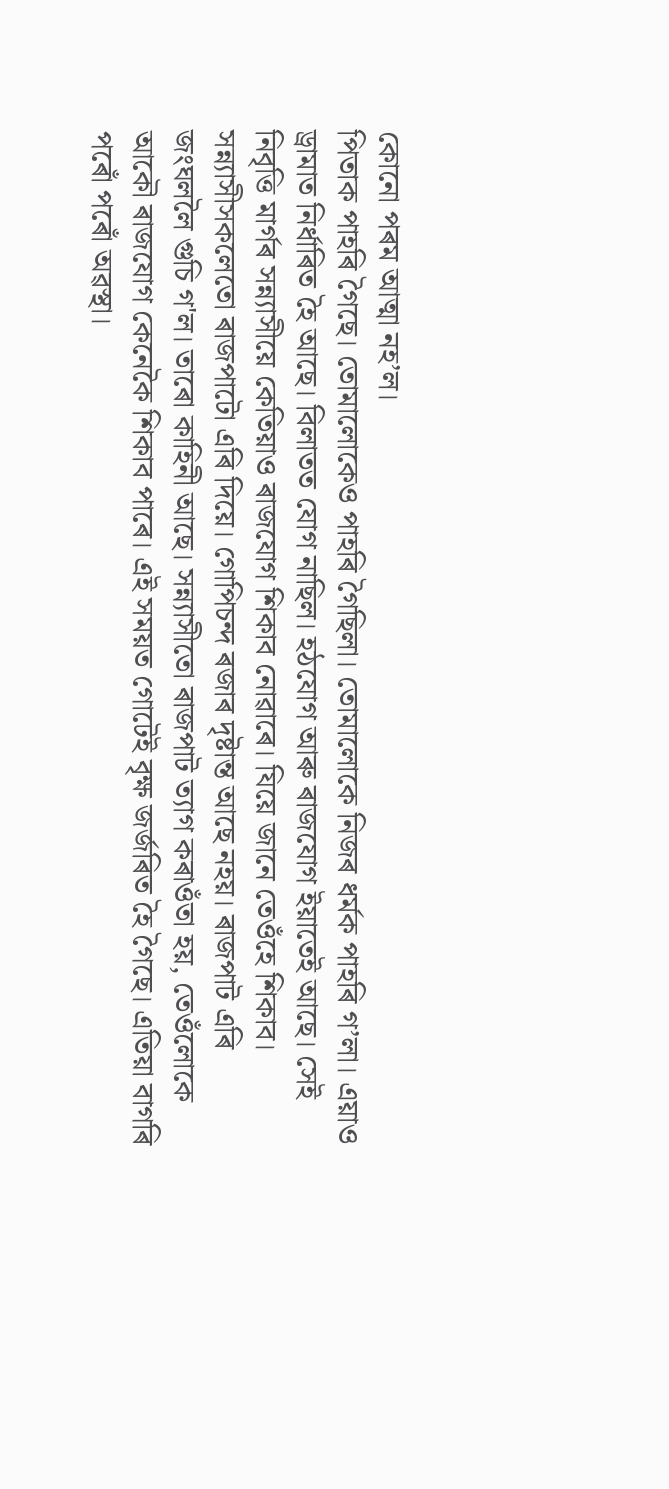কোনো পৰম আত্মা নহ’ল।
পিতাক পাহৰি গৈছে। তোমালোকেও পাহৰি গৈছিলা। তোমালোকে নিজৰ ধৰ্মক পাহৰি গ’লা। এয়াও
ড্ৰামাত নিৰ্ধাৰিত হৈ আছে। বিলাতত যোগ নাছিল। হঠযোগ আৰু ৰাজযোগ ইয়াতেই আছে। সেই
নিবৃত্তি মাৰ্গৰ সন্ন্যাসীয়ে কেতিয়াও ৰাজযোগ শিকাব নোৱাৰে। যিয়ে জানে তেওঁহে শিকাব।
সন্ন্যাসীসকলেতো ৰাজপাটো এৰি দিয়ে। গোপিচন্দ ৰজাৰ দৃষ্টান্ত আছে নহয়। ৰাজপাট এৰি
জংঘললৈ গুচি গ'ল। তাৰো কাহিনী আছে। সন্ন্যাসীতো ৰাজপাট ত্যাগ কৰাওঁতা হয়, তেওঁলোকে
আকৌ ৰাজযোগ কেনেকৈ শিকাব পাৰে। এই সময়ত গোটেই বৃক্ষ জৰ্জৰিত হৈ গৈছে। এতিয়া বাগৰি
পৰোঁ পৰোঁ অৱস্থা।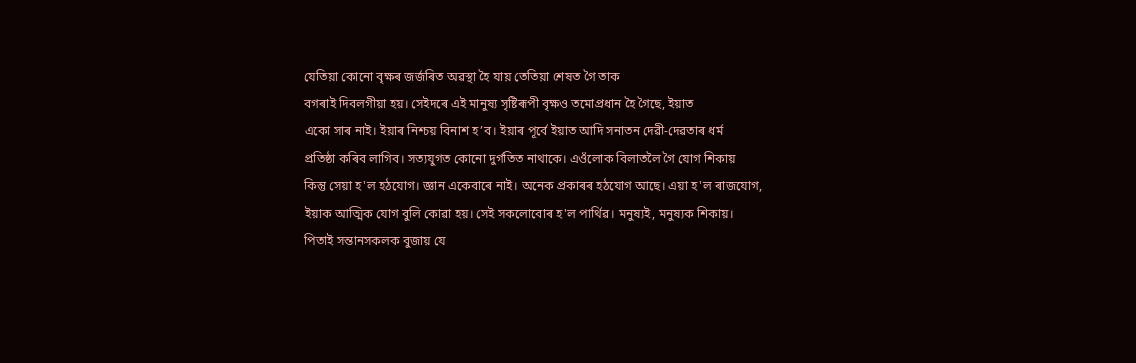যেতিয়া কোনো বৃক্ষৰ জৰ্জৰিত অৱস্থা হৈ যায় তেতিয়া শেষত গৈ তাক
বগৰাই দিবলগীয়া হয়। সেইদৰে এই মানুষ্য সৃষ্টিৰূপী বৃক্ষও তমোপ্ৰধান হৈ গৈছে, ইয়াত
একো সাৰ নাই। ইয়াৰ নিশ্চয় বিনাশ হ’ব। ইয়াৰ পূৰ্বে ইয়াত আদি সনাতন দেৱী-দেৱতাৰ ধৰ্ম
প্ৰতিষ্ঠা কৰিব লাগিব। সত্যযুগত কোনো দুৰ্গতিত নাথাকে। এওঁলোক বিলাতলৈ গৈ যোগ শিকায়
কিন্তু সেয়া হ'ল হঠযোগ। জ্ঞান একেবাৰে নাই। অনেক প্ৰকাৰৰ হঠযোগ আছে। এয়া হ'ল ৰাজযোগ,
ইয়াক আত্মিক যোগ বুলি কোৱা হয়। সেই সকলোবোৰ হ'ল পাৰ্থিৱ। মনুষ্যই, মনুষ্যক শিকায়।
পিতাই সন্তানসকলক বুজায় যে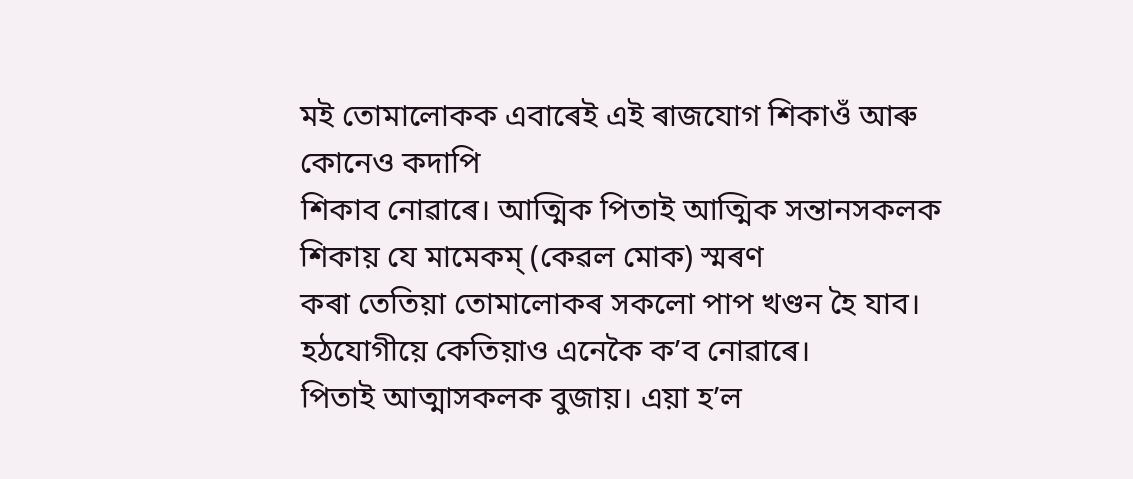মই তোমালোকক এবাৰেই এই ৰাজযোগ শিকাওঁ আৰু কোনেও কদাপি
শিকাব নোৱাৰে। আত্মিক পিতাই আত্মিক সন্তানসকলক শিকায় যে মামেকম্ (কেৱল মোক) স্মৰণ
কৰা তেতিয়া তোমালোকৰ সকলো পাপ খণ্ডন হৈ যাব। হঠযোগীয়ে কেতিয়াও এনেকৈ ক’ব নোৱাৰে।
পিতাই আত্মাসকলক বুজায়। এয়া হ’ল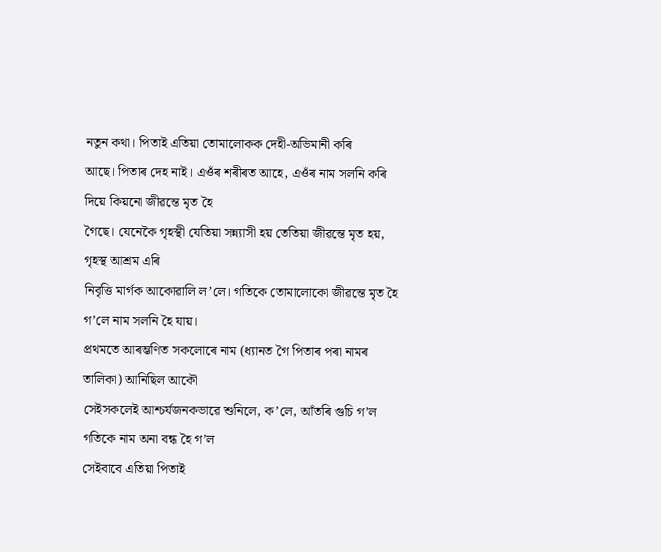নতুন কথা। পিতাই এতিয়া তোমালোকক দেহী-অভিমানী কৰি
আছে। পিতাৰ দেহ নাই। এওঁৰ শৰীৰত আহে, এওঁৰ নাম সলনি কৰি দিয়ে কিয়নো জীৱন্তে মৃত হৈ
গৈছে। যেনেকৈ গৃহস্থী যেতিয়া সন্ন্যাসী হয় তেতিয়া জীৱন্তে মৃত হয়, গৃহস্থ আশ্ৰম এৰি
নিবৃত্তি মাৰ্গক আকোৱালি ল’লে। গতিকে তোমালোকো জীৱন্তে মৃত হৈ গ’লে নাম সলনি হৈ যায়।
প্ৰথমতে আৰম্ভণিত সকলোৰে নাম (ধ্যানত গৈ পিতাৰ পৰা নামৰ তালিকা) আনিছিল আকৌ
সেইসকলেই আশ্চৰ্যজনকভাৱে শুনিলে, ক’লে, আঁতৰি গুচি গ’ল গতিকে নাম অনা বন্ধ হৈ গ’ল
সেইবাবে এতিয়া পিতাই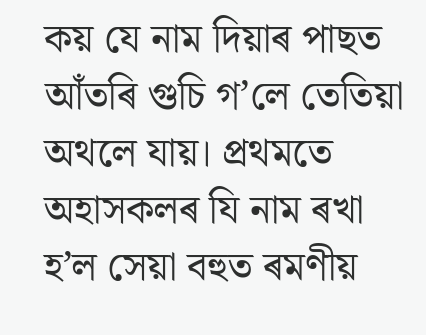কয় যে নাম দিয়াৰ পাছত আঁতৰি গুচি গ’লে তেতিয়া অথলে যায়। প্ৰথমতে
অহাসকলৰ যি নাম ৰখা হ’ল সেয়া বহুত ৰমণীয়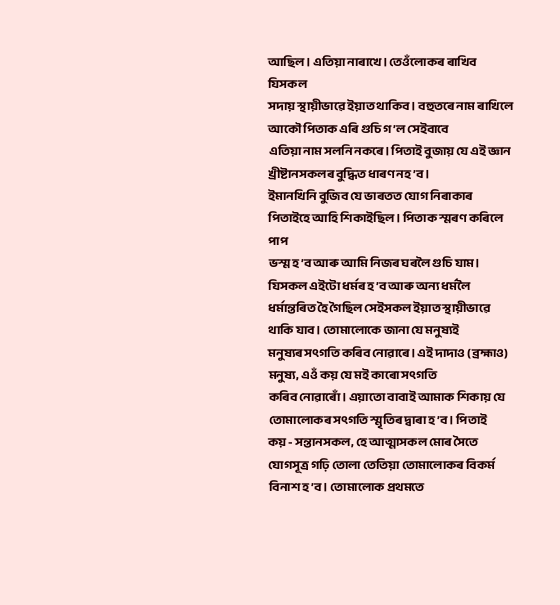আছিল। এতিয়া নাৰাখে। তেওঁলোকৰ ৰাখিব যিসকল
সদায় স্থায়ীভাৱে ইয়াত থাকিব। বহুতৰে নাম ৰাখিলে আকৌ পিতাক এৰি গুচি গ’ল সেইবাবে
এতিয়া নাম সলনি নকৰে। পিতাই বুজায় যে এই জ্ঞান খ্ৰীষ্টানসকলৰ বুদ্ধিত ধাৰণ নহ’ব।
ইমানখিনি বুজিব যে ভাৰতত যোগ নিৰাকাৰ পিতাইহে আহি শিকাইছিল। পিতাক স্মৰণ কৰিলে পাপ
ভস্ম হ’ব আৰু আমি নিজৰ ঘৰলৈ গুচি যাম। যিসকল এইটো ধৰ্মৰ হ’ব আৰু অন্য ধৰ্মলৈ
ধৰ্মান্তৰিত হৈ গৈছিল সেইসকল ইয়াত স্থায়ীভাৱে থাকি যাব। তোমালোকে জানা যে মনুষ্যই
মনুষ্যৰ সৎগতি কৰিব নোৱাৰে। এই দাদাও (ব্ৰহ্মাও) মনুষ্য, এওঁ কয় যে মই কাৰো সৎগতি
কৰিব নোৱাৰোঁ। এয়াতো বাবাই আমাক শিকায় যে তোমালোকৰ সৎগতি স্মৃতিৰ দ্বাৰা হ’ব। পিতাই
কয় - সন্তানসকল, হে আত্মাসকল মোৰ সৈতে যোগসূত্ৰ গঢ়ি তোলা তেতিয়া তোমালোকৰ বিকৰ্ম
বিনাশ হ’ব। তোমালোক প্ৰথমতে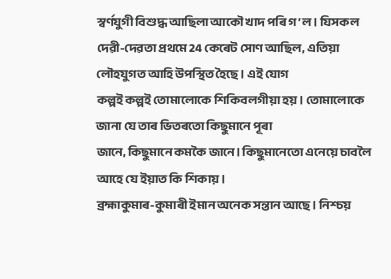স্বৰ্ণযুগী বিশুদ্ধ আছিলা আকৌ খাদ পৰি গ’ল। যিসকল
দেৱী-দেৱতা প্ৰথমে 24 কেৰেট সোণ আছিল, এতিয়া লৌহযুগত আহি উপস্থিত হৈছে। এই যোগ
কল্পই কল্পই তোমালোকে শিকিবলগীয়া হয়। তোমালোকে জানা যে তাৰ ভিতৰতো কিছুমানে পূৰা
জানে, কিছুমানে কমকৈ জানে। কিছুমানেতো এনেয়ে চাবলৈ আহে যে ইয়াত কি শিকায়।
ব্ৰহ্মাকুমাৰ-কুমাৰী ইমান অনেক সন্তান আছে। নিশ্চয়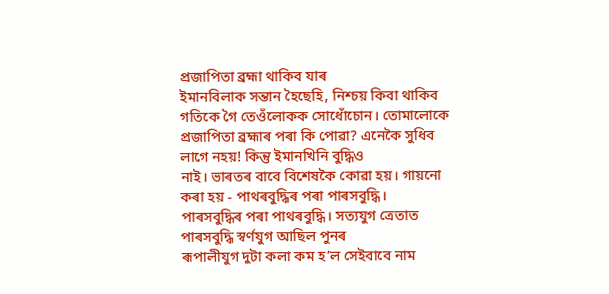প্ৰজাপিতা ব্ৰহ্মা থাকিব যাৰ
ইমানবিলাক সন্তান হৈছেহি, নিশ্চয় কিবা থাকিব গতিকে গৈ তেওঁলোকক সোধোঁচোন। তোমালোকে
প্ৰজাপিতা ব্ৰহ্মাৰ পৰা কি পোৱা? এনেকৈ সুধিব লাগে নহয়! কিন্তু ইমানখিনি বুদ্ধিও
নাই। ভাৰতৰ বাবে বিশেষকৈ কোৱা হয়। গায়নো কৰা হয় - পাথৰবুদ্ধিৰ পৰা পাৰসবুদ্ধি।
পাৰসবুদ্ধিৰ পৰা পাথৰবুদ্ধি। সত্যযুগ ত্ৰেতাত পাৰসবুদ্ধি স্বৰ্ণযুগ আছিল পুনৰ
ৰূপালীযুগ দুটা কলা কম হ’ল সেইবাবে নাম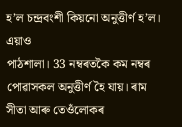হ’ল চন্দ্ৰবংশী কিয়নো অনুত্তীৰ্ণ হ’ল। এয়াও
পাঠশালা। 33 নম্বৰতকৈ কম নম্বৰ পোৱাসকল অনুত্তীৰ্ণ হৈ যায়। ৰাম সীতা আৰু তেওঁলোকৰ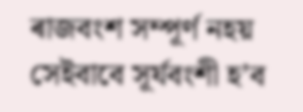ৰাজবংশ সম্পূৰ্ণ নহয় সেইবাবে সূৰ্যবংশী হ’ব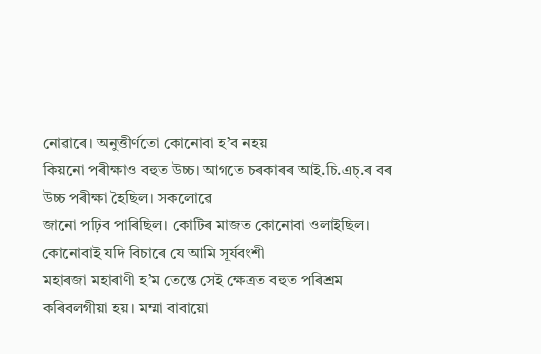নোৱাৰে। অনুত্তীৰ্ণতো কোনোবা হ’ব নহয়
কিয়নো পৰীক্ষাও বহুত উচ্চ। আগতে চৰকাৰৰ আই.চি.এচ্.ৰ বৰ উচ্চ পৰীক্ষা হৈছিল। সকলোৱে
জানো পঢ়িব পাৰিছিল। কোটিৰ মাজত কোনোবা ওলাইছিল। কোনোবাই যদি বিচাৰে যে আমি সূৰ্যবংশী
মহাৰজা মহাৰাণী হ’ম তেন্তে সেই ক্ষেত্ৰত বহুত পৰিশ্ৰম কৰিবলগীয়া হয়। মম্মা বাবায়ো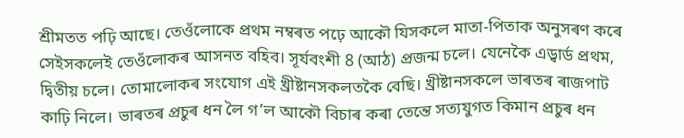শ্ৰীমতত পঢ়ি আছে। তেওঁলোকে প্ৰথম নম্বৰত পঢ়ে আকৌ যিসকলে মাতা-পিতাক অনুসৰণ কৰে
সেইসকলেই তেওঁলোকৰ আসনত বহিব। সূৰ্যবংশী 8 (আঠ) প্ৰজন্ম চলে। যেনেকৈ এড্ৱাৰ্ড প্ৰথম,
দ্বিতীয় চলে। তোমালোকৰ সংযোগ এই খ্ৰীষ্টানসকলতকৈ বেছি। খ্ৰীষ্টানসকলে ভাৰতৰ ৰাজপাট
কাঢ়ি নিলে। ভাৰতৰ প্ৰচুৰ ধন লৈ গ’ল আকৌ বিচাৰ কৰা তেন্তে সত্যযুগত কিমান প্ৰচুৰ ধন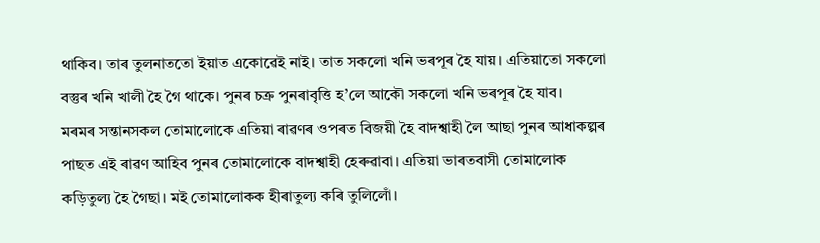থাকিব। তাৰ তুলনাততো ইয়াত একোৱেই নাই। তাত সকলো খনি ভৰপূৰ হৈ যায়। এতিয়াতো সকলো
বস্তুৰ খনি খালী হৈ গৈ থাকে। পুনৰ চক্ৰ পুনৰাবৃত্তি হ’লে আকৌ সকলো খনি ভৰপূৰ হৈ যাব।
মৰমৰ সন্তানসকল তোমালোকে এতিয়া ৰাৱণৰ ওপৰত বিজয়ী হৈ বাদশ্বাহী লৈ আছা পুনৰ আধাকল্পৰ
পাছত এই ৰাৱণ আহিব পুনৰ তোমালোকে বাদশ্বাহী হেৰুৱাবা। এতিয়া ভাৰতবাসী তোমালোক
কড়িতুল্য হৈ গৈছা। মই তোমালোকক হীৰাতুল্য কৰি তুলিলোঁ।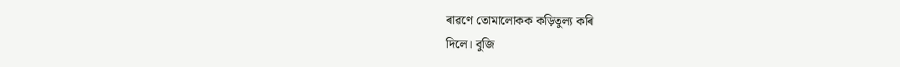ৰাৱণে তোমালোকক কড়িতুল্য কৰি
দিলে। বুজি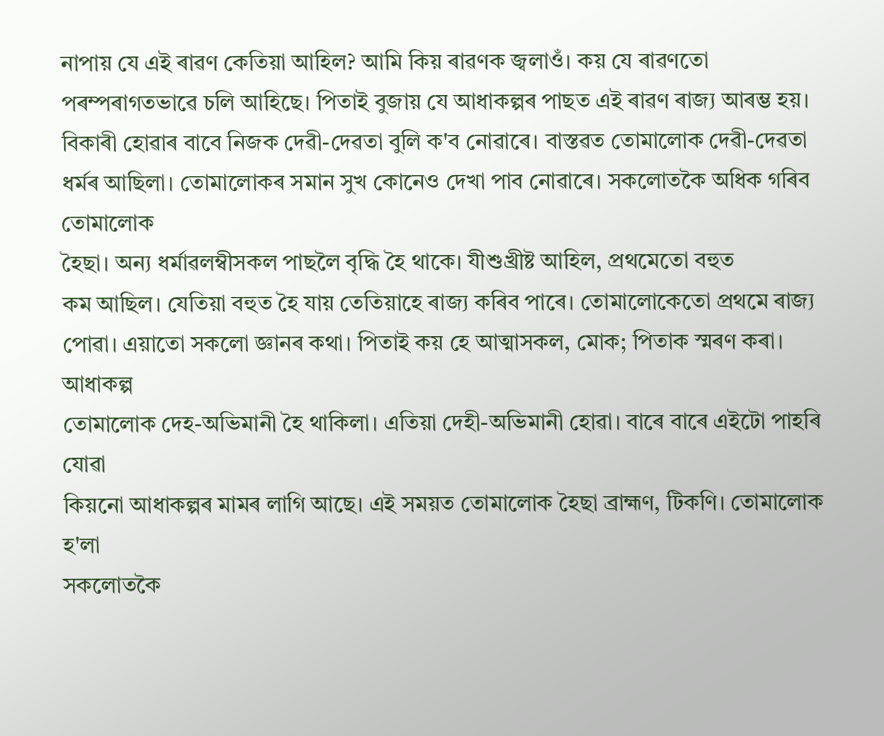নাপায় যে এই ৰাৱণ কেতিয়া আহিল? আমি কিয় ৰাৱণক জ্বলাওঁ। কয় যে ৰাৱণতো
পৰম্পৰাগতভাৱে চলি আহিছে। পিতাই বুজায় যে আধাকল্পৰ পাছত এই ৰাৱণ ৰাজ্য আৰম্ভ হয়।
বিকাৰী হোৱাৰ বাবে নিজক দেৱী-দেৱতা বুলি ক'ব নোৱাৰে। বাস্তৱত তোমালোক দেৱী-দেৱতা
ধৰ্মৰ আছিলা। তোমালোকৰ সমান সুখ কোনেও দেখা পাব নোৱাৰে। সকলোতকৈ অধিক গৰিব তোমালোক
হৈছা। অন্য ধৰ্মাৱলম্বীসকল পাছলৈ বৃদ্ধি হৈ থাকে। যীশুখ্ৰীষ্ট আহিল, প্ৰথমেতো বহুত
কম আছিল। যেতিয়া বহুত হৈ যায় তেতিয়াহে ৰাজ্য কৰিব পাৰে। তোমালোকেতো প্ৰথমে ৰাজ্য
পোৱা। এয়াতো সকলো জ্ঞানৰ কথা। পিতাই কয় হে আত্মাসকল, মোক; পিতাক স্মৰণ কৰা। আধাকল্প
তোমালোক দেহ-অভিমানী হৈ থাকিলা। এতিয়া দেহী-অভিমানী হোৱা। বাৰে বাৰে এইটো পাহৰি যোৱা
কিয়নো আধাকল্পৰ মামৰ লাগি আছে। এই সময়ত তোমালোক হৈছা ব্ৰাহ্মণ, টিকণি। তোমালোক হ'লা
সকলোতকৈ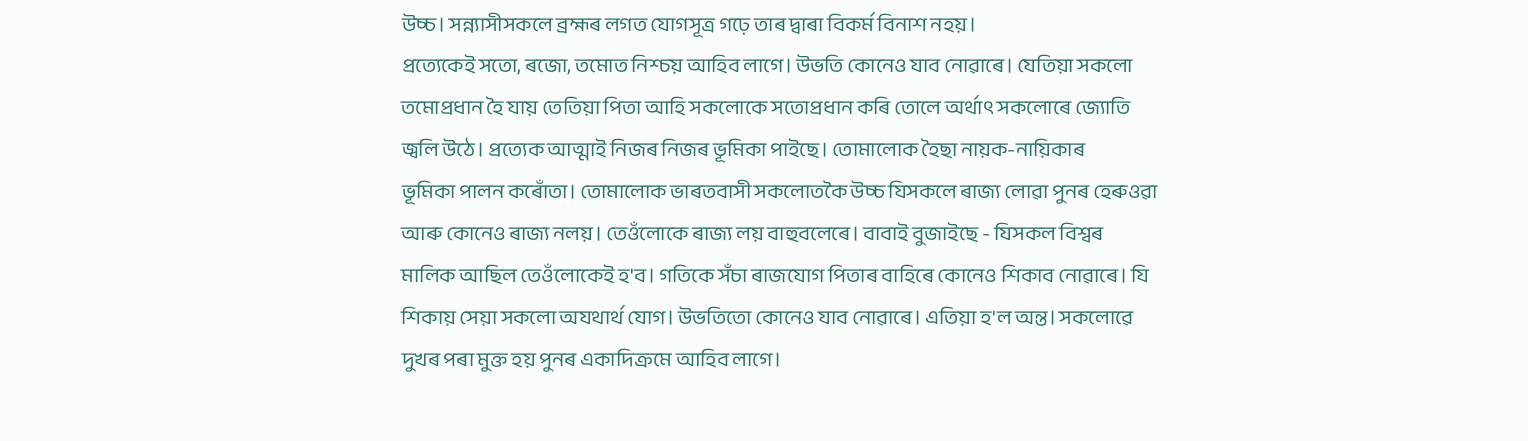উচ্চ। সন্ন্যাসীসকলে ব্ৰহ্মৰ লগত যোগসূত্ৰ গঢ়ে তাৰ দ্বাৰা বিকৰ্ম বিনাশ নহয়।
প্ৰত্যেকেই সতো, ৰজো, তমোত নিশ্চয় আহিব লাগে। উভতি কোনেও যাব নোৱাৰে। যেতিয়া সকলো
তমোপ্ৰধান হৈ যায় তেতিয়া পিতা আহি সকলোকে সতোপ্ৰধান কৰি তোলে অৰ্থাৎ সকলোৰে জ্যোতি
জ্বলি উঠে। প্ৰত্যেক আত্মাই নিজৰ নিজৰ ভূমিকা পাইছে। তোমালোক হৈছা নায়ক-নায়িকাৰ
ভূমিকা পালন কৰোঁতা। তোমালোক ভাৰতবাসী সকলোতকৈ উচ্চ যিসকলে ৰাজ্য লোৱা পুনৰ হেৰুওৱা
আৰু কোনেও ৰাজ্য নলয়। তেওঁলোকে ৰাজ্য লয় বাহুবলেৰে। বাবাই বুজাইছে - যিসকল বিশ্বৰ
মালিক আছিল তেওঁলোকেই হ'ব। গতিকে সঁচা ৰাজযোগ পিতাৰ বাহিৰে কোনেও শিকাব নোৱাৰে। যি
শিকায় সেয়া সকলো অযথাৰ্থ যোগ। উভতিতো কোনেও যাব নোৱাৰে। এতিয়া হ'ল অন্ত। সকলোৱে
দুখৰ পৰা মুক্ত হয় পুনৰ একাদিক্ৰমে আহিব লাগে।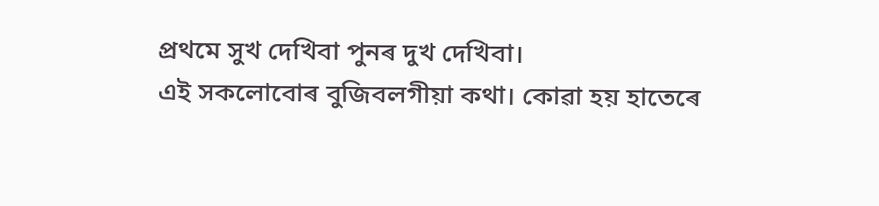প্ৰথমে সুখ দেখিবা পুনৰ দুখ দেখিবা।
এই সকলোবোৰ বুজিবলগীয়া কথা। কোৱা হয় হাতেৰে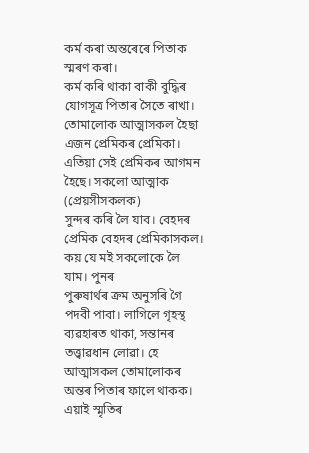কৰ্ম কৰা অন্তৰেৰে পিতাক স্মৰণ কৰা।
কৰ্ম কৰি থাকা বাকী বুদ্ধিৰ যোগসূত্ৰ পিতাৰ সৈতে ৰাখা।
তোমালোক আত্মাসকল হৈছা
এজন প্ৰেমিকৰ প্ৰেমিকা। এতিয়া সেই প্ৰেমিকৰ আগমন হৈছে। সকলো আত্মাক (প্ৰেয়সীসকলক)
সুন্দৰ কৰি লৈ যাব। বেহদৰ প্ৰেমিক বেহদৰ প্ৰেমিকাসকল। কয় যে মই সকলোকে লৈ যাম। পুনৰ
পুৰুষাৰ্থৰ ক্ৰম অনুসৰি গৈ পদবী পাবা। লাগিলে গৃহস্থ ব্যৱহাৰত থাকা, সন্তানৰ
তত্ত্বাৱধান লোৱা। হে আত্মাসকল তোমালোকৰ অন্তৰ পিতাৰ ফালে থাকক। এয়াই স্মৃতিৰ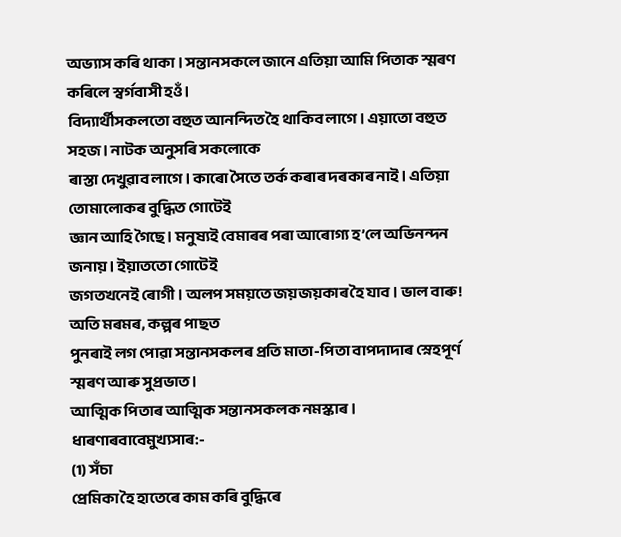অভ্যাস কৰি থাকা। সন্তানসকলে জানে এতিয়া আমি পিতাক স্মৰণ কৰিলে স্বৰ্গবাসী হওঁ।
বিদ্যাৰ্থীসকলতো বহুত আনন্দিত হৈ থাকিব লাগে। এয়াতো বহুত সহজ। নাটক অনুসৰি সকলোকে
ৰাস্তা দেখুৱাব লাগে। কাৰো সৈতে তৰ্ক কৰাৰ দৰকাৰ নাই। এতিয়া তোমালোকৰ বুদ্ধিত গোটেই
জ্ঞান আহি গৈছে। মনুষ্যই বেমাৰৰ পৰা আৰোগ্য হ’লে অভিনন্দন জনায়। ইয়াততো গোটেই
জগতখনেই ৰোগী। অলপ সময়তে জয়জয়কাৰ হৈ যাব। ভাল বাৰু!
অতি মৰমৰ, কল্পৰ পাছত
পুনৰাই লগ পোৱা সন্তানসকলৰ প্ৰতি মাতা-পিতা বাপদাদাৰ স্নেহপূৰ্ণ স্মৰণ আৰু সুপ্ৰভাত।
আত্মিক পিতাৰ আত্মিক সন্তানসকলক নমস্কাৰ।
ধাৰণাৰবাবেমুখ্যসাৰ:-
(1) সঁচা
প্ৰেমিকা হৈ হাতেৰে কাম কৰি বুদ্ধিৰে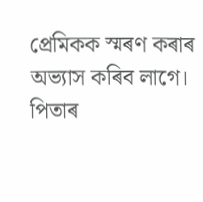প্ৰেমিকক স্মৰণ কৰাৰ অভ্যাস কৰিব লাগে। পিতাৰ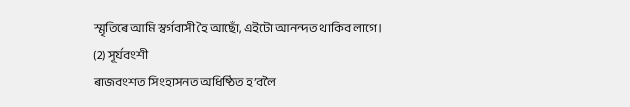স্মৃতিৰে আমি স্বৰ্গবাসী হৈ আছোঁ, এইটো আনন্দত থাকিব লাগে।
(2) সূৰ্যবংশী
ৰাজবংশত সিংহাসনত অধিষ্ঠিত হ’বলৈ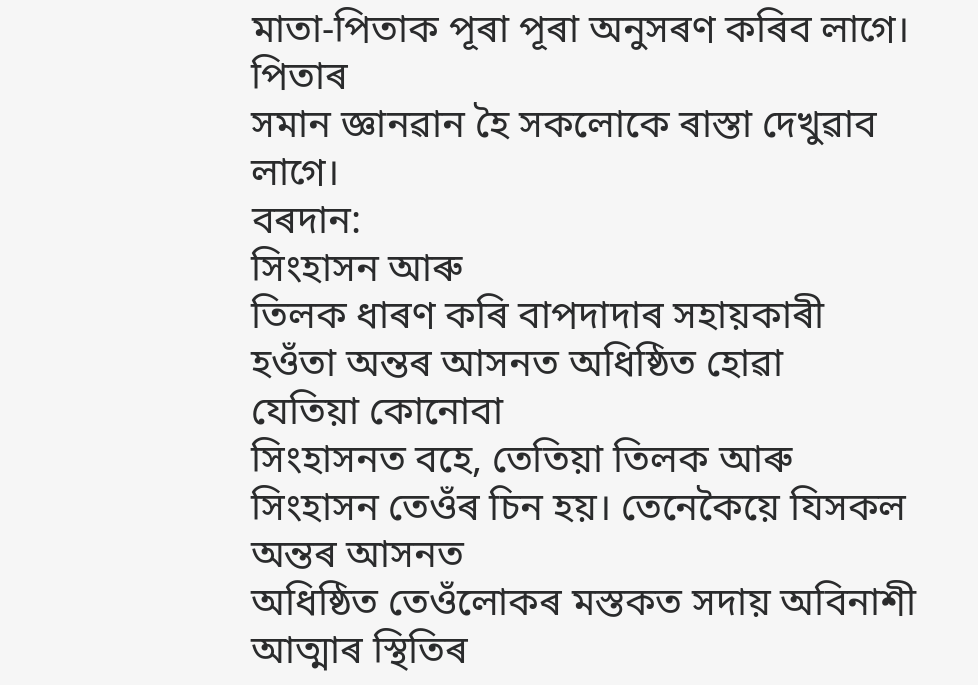মাতা-পিতাক পূৰা পূৰা অনুসৰণ কৰিব লাগে। পিতাৰ
সমান জ্ঞানৱান হৈ সকলোকে ৰাস্তা দেখুৱাব লাগে।
বৰদান:
সিংহাসন আৰু
তিলক ধাৰণ কৰি বাপদাদাৰ সহায়কাৰী হওঁতা অন্তৰ আসনত অধিষ্ঠিত হোৱা
যেতিয়া কোনোবা
সিংহাসনত বহে, তেতিয়া তিলক আৰু সিংহাসন তেওঁৰ চিন হয়। তেনেকৈয়ে যিসকল অন্তৰ আসনত
অধিষ্ঠিত তেওঁলোকৰ মস্তকত সদায় অবিনাশী আত্মাৰ স্থিতিৰ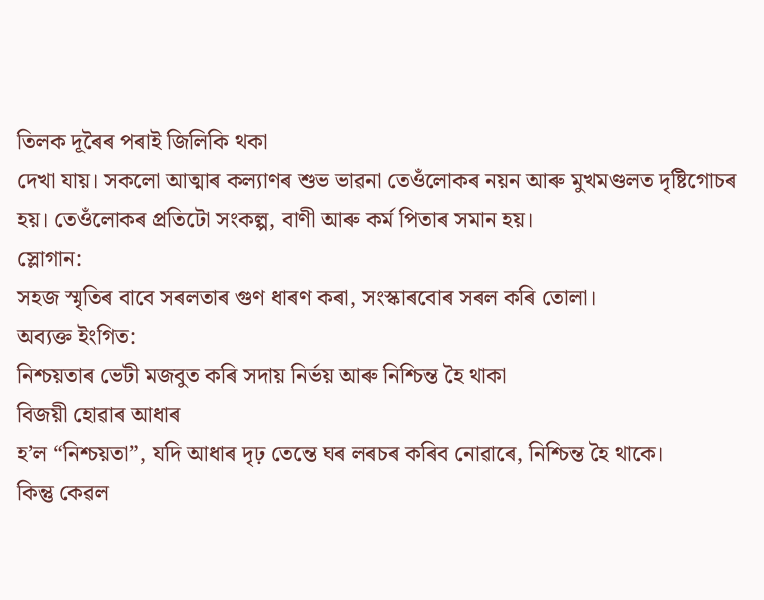তিলক দূৰৈৰ পৰাই জিলিকি থকা
দেখা যায়। সকলো আত্মাৰ কল্যাণৰ শুভ ভাৱনা তেওঁলোকৰ নয়ন আৰু মুখমণ্ডলত দৃষ্টিগোচৰ
হয়। তেওঁলোকৰ প্ৰতিটো সংকল্প, বাণী আৰু কৰ্ম পিতাৰ সমান হয়।
স্লোগান:
সহজ স্মৃতিৰ বাবে সৰলতাৰ গুণ ধাৰণ কৰা, সংস্কাৰবোৰ সৰল কৰি তোলা।
অব্যক্ত ইংগিত:
নিশ্চয়তাৰ ভেটী মজবুত কৰি সদায় নিৰ্ভয় আৰু নিশ্চিন্ত হৈ থাকা
বিজয়ী হোৱাৰ আধাৰ
হ’ল “নিশ্চয়তা”, যদি আধাৰ দৃঢ় তেন্তে ঘৰ লৰচৰ কৰিব নোৱাৰে, নিশ্চিন্ত হৈ থাকে।
কিন্তু কেৱল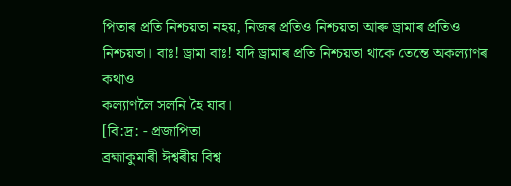পিতাৰ প্ৰতি নিশ্চয়তা নহয়, নিজৰ প্ৰতিও নিশ্চয়তা আৰু ড্ৰামাৰ প্ৰতিও
নিশ্চয়তা। বাঃ! ড্ৰামা বাঃ! যদি ড্ৰামাৰ প্ৰতি নিশ্চয়তা থাকে তেন্তে অকল্যাণৰ কথাও
কল্যাণলৈ সলনি হৈ যাব।
[বি:দ্ৰ: - প্ৰজাপিতা
ব্ৰহ্মাকুমাৰী ঈশ্বৰীয় বিশ্ব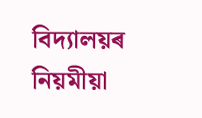বিদ্যালয়ৰ নিয়মীয়া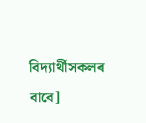বিদ্যাৰ্থীসকলৰ বাবে]